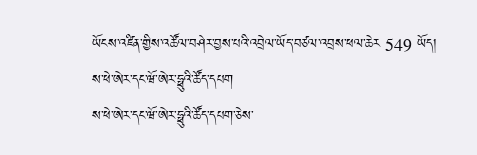ཡོངས་འཛིན་གྱིས་འཚོལ་བཤེར་བྱས་པའི་འབྲེལ་ཡོད་བཙལ་འབྲས་ཕལ་ཆེར 549 ཡོད།
ས་ཕེ་ཨེར་དང་ཝོ་ཨེར་ཧྥུའི་ཚོད་དཔག
ས་ཕེ་ཨེར་དང་ཝོ་ཨེར་ཧྥུའི་ཚོད་དཔག་ཅེས་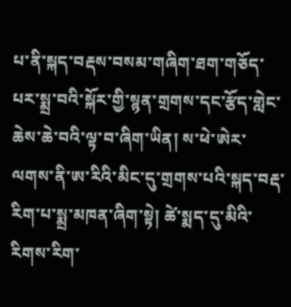པ་ནི་སྐད་བརྡས་བསམ་གཞིག་ཐག་གཅོད་པར་སྨྲ་བའི་སྐོར་གྱི་སྙན་གྲགས་དང་རྩོད་གླེང་ཆེས་ཆེ་བའི་ལྟ་བ་ཞིག་ཡིན། ས་ཕེ་ཨེར་ལགས་ནི་ཨ་རིའི་མིང་དུ་གྲགས་པའི་སྐད་བརྡ་རིག་པ་སྨྲ་མཁན་ཞིག་སྟེ། ཚེ་སྨད་དུ་མིའི་རིགས་རིག་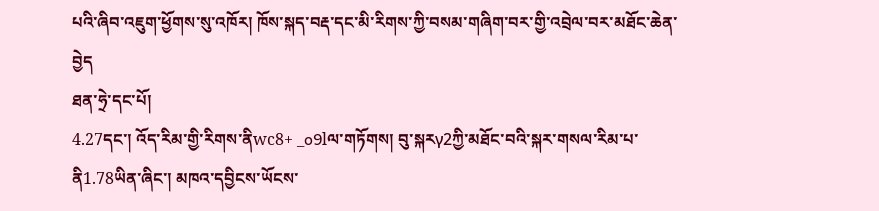པའི་ཞིབ་འཇུག་ཕྱོགས་སུ་འཁོར། ཁོས་སྐད་བརྡ་དང་མི་རིགས་ཀྱི་བསམ་གཞིག་བར་གྱི་འབྲེལ་བར་མཐོང་ཆེན་བྱེད
ཐན་ཧྲེ་དང་པོ།
4.27དང་། འོད་རིམ་གྱི་རིགས་ནིwc8+ _o9lལ་གཏོགས། བུ་སྐརγ2ཀྱི་མཐོང་བའི་སྐར་གསལ་རིམ་པ་ནི1.78ཡིན་ཞིང་། མཁའ་དབྱིངས་ཡོངས་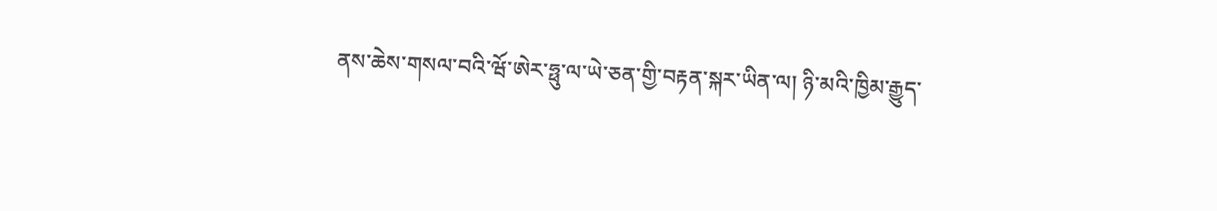ནས་ཆེས་གསལ་བའི་ཝོ་ཨེར་ཧྥུ་ལ་ཡེ་ཅན་གྱི་བརྟན་སྐར་ཡིན་ལ། ཉི་མའི་ཁྱིམ་རྒྱུད་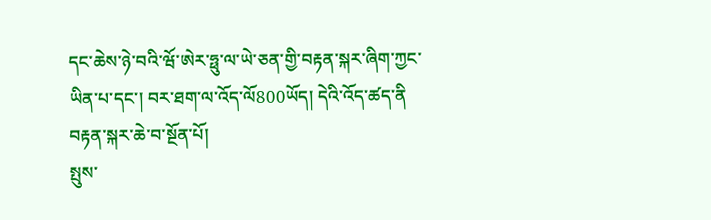དང་ཆེས་ཉེ་བའི་ཝོ་ཨེར་ཧྥུ་ལ་ཡེ་ཅན་གྱི་བརྟན་སྐར་ཞིག་ཀྱང་ཡིན་པ་དང་། བར་ཐག་ལ་འོད་ལོ800ཡོད། དེའི་འོད་ཚད་ནི
བརྟན་སྐར་ཆེ་བ་སྔོན་པོ།
སྤུས་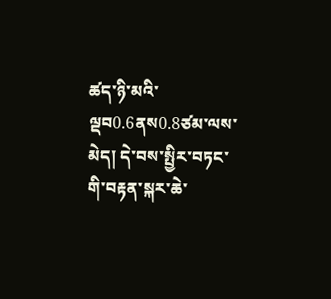ཚད་ཉི་མའི་ལྡབ0.6ནས0.8ཙམ་ལས་མེད། དེ་བས་སྤྱིར་བཏང་གི་བརྟན་སྐར་ཆེ་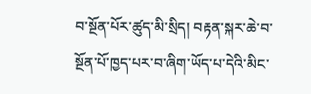བ་སྔོན་པོར་ཚུད་མི་སྲིད། བརྟན་སྐར་ཆེ་བ་སྔོན་པོ་ཁྱད་པར་བ་ཞིག་ཡོད་པ་དེའི་མིང་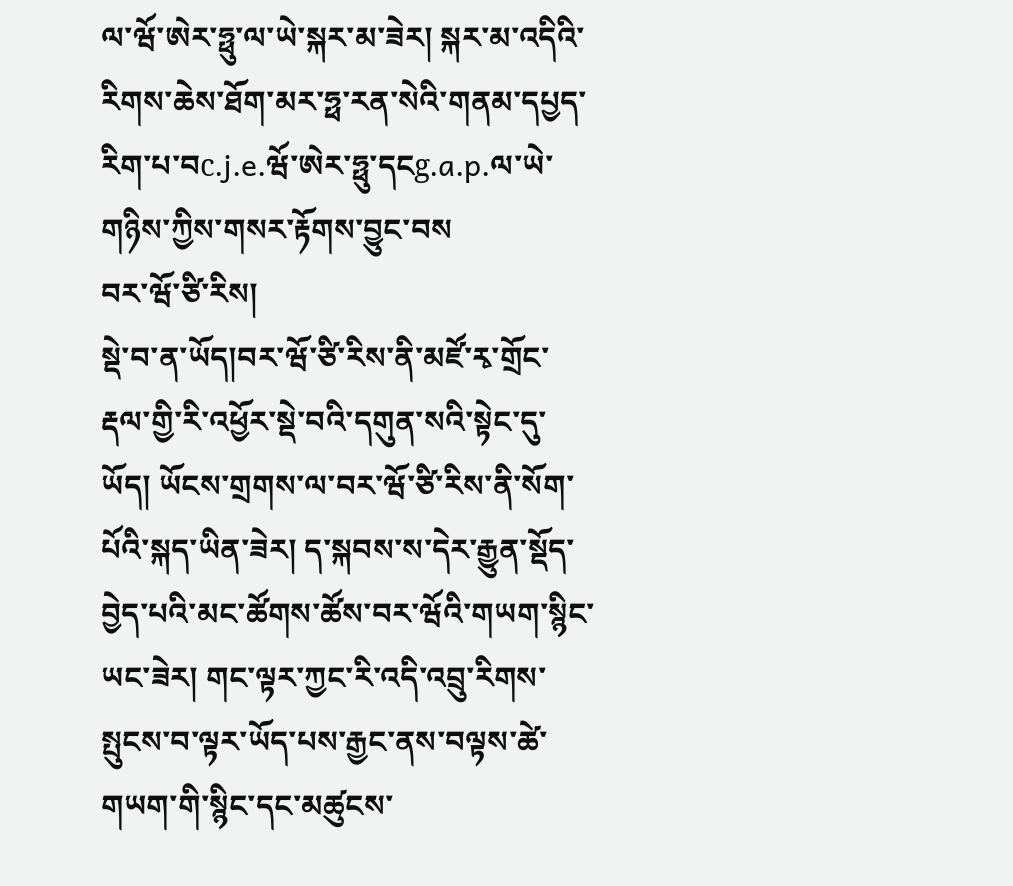ལ་ཝོ་ཨེར་ཧྥུ་ལ་ཡེ་སྐར་མ་ཟེར། སྐར་མ་འདིའི་རིགས་ཆེས་ཐོག་མར་ཧྥ་རན་སེའི་གནམ་དཔྱད་རིག་པ་བc.j.e.ཝོ་ཨེར་ཧྥུ་དངg.a.p.ལ་ཡེ་གཉིས་ཀྱིས་གསར་རྟོགས་བྱུང་བས
བར་ཝོ་ཙི་རིས།
སྡེ་བ་ན་ཡོད།བར་ཝོ་ཙི་རིས་ནི་མཛོ་རྭ་གྲོང་རྡལ་གྱི་རི་འཕྱོར་སྡེ་བའི་དགུན་སའི་སྟེང་དུ་ཡོད། ཡོངས་གྲགས་ལ་བར་ཝོ་ཙི་རིས་ནི་སོག་པོའི་སྐད་ཡིན་ཟེར། ད་སྐབས་ས་དེར་རྒྱུན་སྡོད་བྱེད་པའི་མང་ཚོགས་ཚོས་བར་ཝོའི་གཡག་སྙིང་ཡང་ཟེར། གང་ལྟར་ཀྱང་རི་འདི་འབྲུ་རིགས་སྤུངས་བ་ལྟར་ཡོད་པས་རྒྱང་ནས་བལྟས་ཚེ་གཡག་གི་སྙིང་དང་མཚུངས་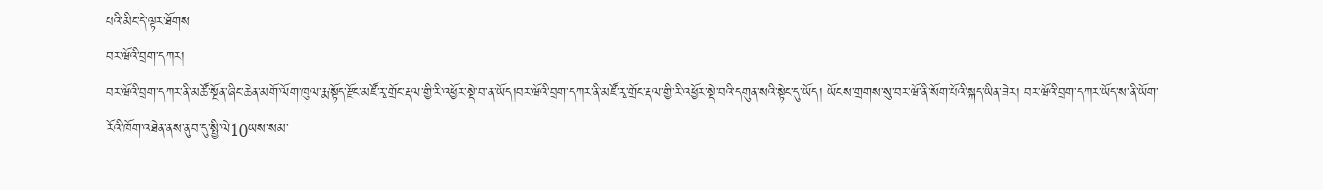པའི་མིང་དེ་ལྟར་ཐོགས
བར་ཝོའི་བྲག་དཀར།
བར་ཝོའི་བྲག་དཀར་ནི་མཚོ་སྔོན་ཞིང་ཆེན་མགོ་ལོག་ཁུལ་རྨ་སྟོད་རྫོང་མཛོ་རྭ་གྲོང་རྡལ་གྱི་རི་འཕྱོར་སྡེ་བ་ན་ཡོད།བར་ཝོའི་བྲག་དཀར་ནི་མཛོ་རྭ་གྲོང་རྡལ་གྱི་རི་འཕྱོར་སྡེ་བའི་དགུན་སའི་སྟེང་དུ་ཡོད། ཡོངས་གྲགས་སུ་བར་ཝོ་ནི་སོག་པོའི་སྐད་ཡིན་ཟེར། བར་ཝོའི་བྲག་དཀར་ཡོད་ས་ནི་ཡོག་རོའི་ཁོག་འཐེན་ནས་ནུབ་དུ་སྤྱི་ལེ10ཡས་སམ་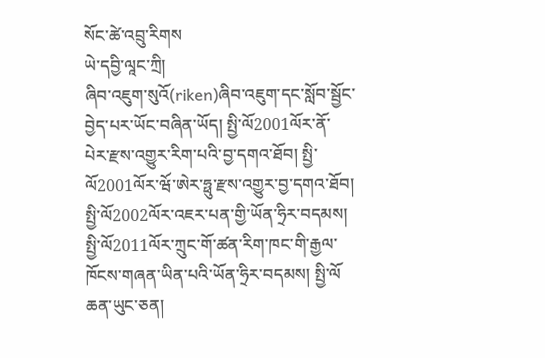སོང་ཚེ་འབྲུ་རིགས
ཡེ་དབྱི་ལཱང་ཀྲི།
ཞིབ་འཇུག་སུའོ(riken)ཞིབ་འཇུག་དང་སློབ་སྦྱོང་བྱེད་པར་ཡོང་བཞིན་ཡོད། སྤྱི་ལོ2001ལོར་ནོ་པེར་རྫས་འགྱུར་རིག་པའི་བྱ་དགའ་ཐོབ། སྤྱི་ལོ2001ལོར་ཝོ་ཨེར་ཧྥུ་རྫས་འགྱུར་བྱ་དགའ་ཐོབ། སྤྱི་ལོ2002ལོར་འཇར་པན་གྱི་ཡོན་ཧྲིར་བདམས། སྤྱི་ལོ2011ལོར་ཀྲུང་གོ་ཚན་རིག་ཁང་གི་རྒྱལ་ཁོངས་གཞན་ཡིན་པའི་ཡོན་ཧྲིར་བདམས། སྤྱི་ལོ
ཆན་ཡུང་ཅན།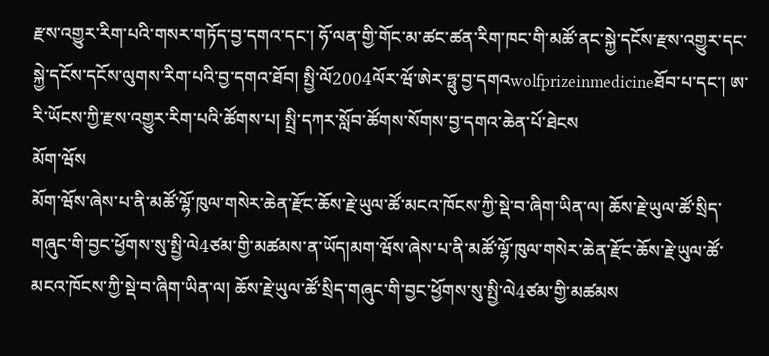རྫས་འགྱུར་རིག་པའི་གསར་གཏོད་བྱ་དགའ་དང་། ཧོ་ལན་གྱི་གོང་མ་ཚང་ཚན་རིག་ཁང་གི་མཚོ་ནང་སྐྱེ་དངོས་རྫས་འགྱུར་དང་སྐྱེ་དངོས་དངོས་ལུགས་རིག་པའི་བྱ་དགའ་ཐོབ། སྤྱི་ལོ2004ལོར་ཝོ་ཨེར་ཧྥུ་བྱ་དགའwolfprizeinmedicineཐོབ་པ་དང་། ཨ་རི་ཡོངས་ཀྱི་རྫས་འགྱུར་རིག་པའི་ཚོགས་པ། སྤྲི་དཀར་སློབ་ཚོགས་སོགས་བྱ་དགའ་ཆེན་པོ་ཐེངས
མོག་ཝོས
མོག་ཝོས་ཞེས་པ་ནི་མཚོ་ལྷོ་ཁུལ་གསེར་ཆེན་རྫོང་ཆོས་རྗེ་ཡུལ་ཚོ་མངའ་ཁོངས་ཀྱི་སྡེ་བ་ཞིག་ཡིན་ལ། ཆོས་རྗེ་ཡུལ་ཚོ་སྲིད་གཞུང་གི་བྱང་ཕྱོགས་སུ་སྤྱི་ལེ4ཙམ་གྱི་མཚམས་ན་ཡོད།མག་ཝོས་ཞེས་པ་ནི་མཚོ་ལྷོ་ཁུལ་གསེར་ཆེན་རྫོང་ཆོས་རྗེ་ཡུལ་ཚོ་མངའ་ཁོངས་ཀྱི་སྡེ་བ་ཞིག་ཡིན་ལ། ཆོས་རྗེ་ཡུལ་ཚོ་སྲིད་གཞུང་གི་བྱང་ཕྱོགས་སུ་སྤྱི་ལེ4ཙམ་གྱི་མཚམས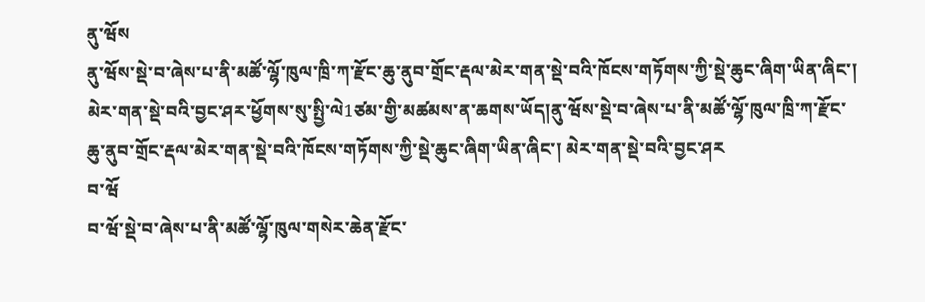ནུ་ཝོས
ནུ་ཝོས་སྡེ་བ་ཞེས་པ་ནི་མཚོ་ལྷོ་ཁུལ་ཁྲི་ཀ་རྫོང་ཆུ་ནུབ་གྲོང་རྡལ་མེར་གན་སྡེ་བའི་ཁོངས་གཏོགས་ཀྱི་སྡེ་ཆུང་ཞིག་ཡིན་ཞིང་། མེར་གན་སྡེ་བའི་བྱང་ཤར་ཕྱོགས་སུ་སྤྱི་ལེ1ཙམ་གྱི་མཚམས་ན་ཆགས་ཡོད།ནུ་ཝོས་སྡེ་བ་ཞེས་པ་ནི་མཚོ་ལྷོ་ཁུལ་ཁྲི་ཀ་རྫོང་ཆུ་ནུབ་གྲོང་རྡལ་མེར་གན་སྡེ་བའི་ཁོངས་གཏོགས་ཀྱི་སྡེ་ཆུང་ཞིག་ཡིན་ཞིང་། མེར་གན་སྡེ་བའི་བྱང་ཤར
བ་ཝོ
བ་ཝོ་སྡེ་བ་ཞེས་པ་ནི་མཚོ་ལྷོ་ཁུལ་གསེར་ཆེན་རྫོང་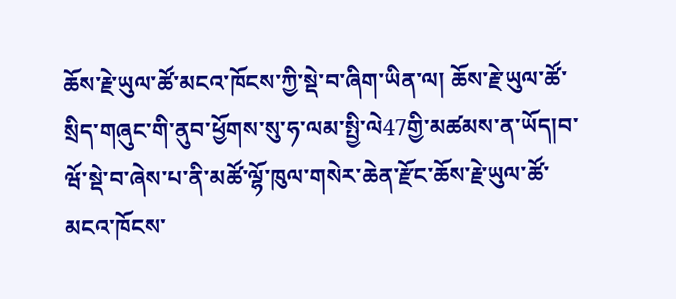ཆོས་རྗེ་ཡུལ་ཚོ་མངའ་ཁོངས་ཀྱི་སྡེ་བ་ཞིག་ཡིན་ལ། ཆོས་རྗེ་ཡུལ་ཚོ་སྲིད་གཞུང་གི་ནུབ་ཕྱོགས་སུ་ཧ་ལམ་སྤྱི་ལེ47གྱི་མཚམས་ན་ཡོད།བ་ཝོ་སྡེ་བ་ཞེས་པ་ནི་མཚོ་ལྷོ་ཁུལ་གསེར་ཆེན་རྫོང་ཆོས་རྗེ་ཡུལ་ཚོ་མངའ་ཁོངས་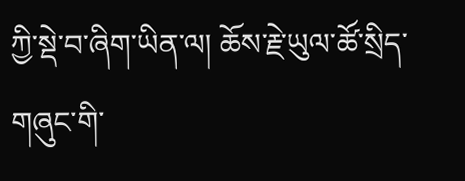ཀྱི་སྡེ་བ་ཞིག་ཡིན་ལ། ཆོས་རྗེ་ཡུལ་ཚོ་སྲིད་གཞུང་གི་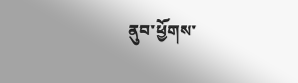ནུབ་ཕྱོགས་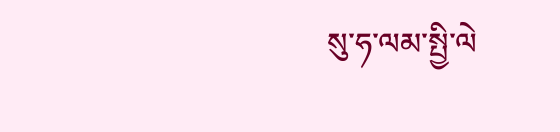སུ་ཧ་ལམ་སྤྱི་ལེ